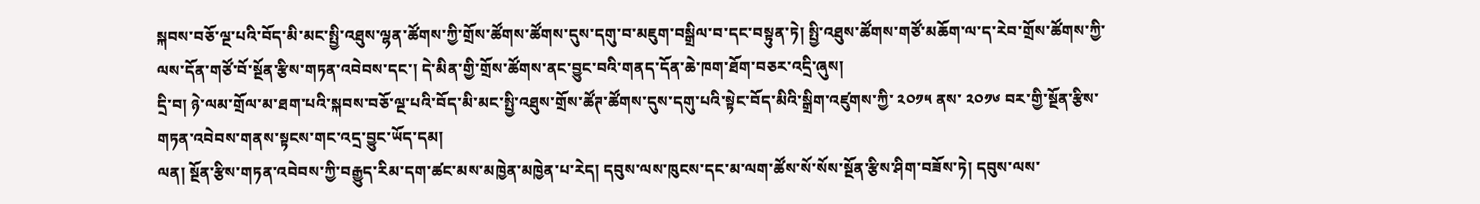སྐབས་བཅོ་ལྔ་པའི་བོད་མི་མང་སྤྱི་འཐུས་ལྷན་ཚོགས་ཀྱི་གྲོས་ཚོགས་ཚོགས་དུས་དགུ་བ་མཇུག་བསྒྲིལ་བ་དང་བསྟུན་ཏེ། སྤྱི་འཐུས་ཚོགས་གཙོ་མཆོག་ལ་ད་རེབ་གྲོས་ཚོགས་ཀྱི་ལས་དོན་གཙོ་བོ་སྔོན་རྩིས་གཏན་འབེབས་དང་། དེ་མིན་གྱི་གྲོས་ཚོགས་ནང་བྱུང་བའི་གནད་དོན་ཆེ་ཁག་ཐོག་བཅར་འདྲི་ཞུས།
དྲི་བ། ཉེ་ལམ་གྲོལ་མ་ཐག་པའི་སྐབས་བཅོ་ལྔ་པའི་བོད་མི་མང་སྤྱི་འཐུས་གྲོས་ཚོཊ་ཚོགས་དུས་དགུ་པའི་སྟེང་བོད་མིའི་སྒྲིག་འཛུགས་ཀྱི་ ༢༠༡༥ ནས་ ༢༠༡༦ བར་གྱི་སྔོན་རྩིས་གཏན་འབེབས་གནས་སྟངས་གང་འདྲ་བྱུང་ཡོད་དམ།
ལན། སྔོན་རྩིས་གཏན་འབེབས་ཀྱི་བརྒྱུད་རིམ་དག་ཚང་མས་མཁྱེན་མཁྱེན་པ་རེད། དབུས་ལས་ཁུངས་དང་མ་ལག་ཚོས་སོ་སོས་སྔོན་རྩིས་ཤིག་བཟོས་ཏེ། དབུས་ལས་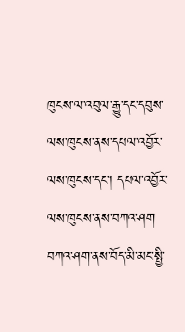ཁུངས་ལ་འབུལ་རྒྱུ་དང་དབུས་ལས་ཁུངས་ནས་དཔལ་འབྱོར་ལས་ཁུངས་དང་། དཔལ་འབྱོར་ལས་ཁུངས་ནས་བཀའ་ཤག བཀའ་ཤག་ནས་བོད་མི་མང་སྤྱི་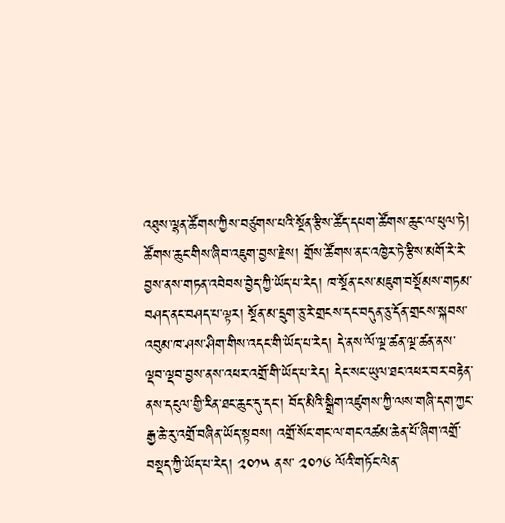འཐུས་ལྷན་ཚོགས་ཀྱིས་བཙུགས་པའི་སྔོན་རྩིས་ཚོད་དཔག་ཚོགས་ཆུང་ལ་ཕུལ་ཏེ། ཚོགས་ཆུང་གིས་ཞིབ་འཇུག་བྱས་རྗེས། གྲོས་ཚོགས་ནང་འཁྱེར་ཏེ་རྩིས་མགོ་རེ་རེ་བྱས་ནས་གཏན་འབེབས་བྱེད་ཀྱི་ཡོད་པ་རེད། ཁ་སྔོན་ངས་མཇུག་བསྡོམས་གཏམ་བཤད་ནང་བཤད་པ་ལྟར། སྔོན་མ་དྲུག་ཅུ་རེ་གྲངས་དང་བདུན་ཅུ་དོན་གྲངས་སྐབས་འབུམ་ཁ་ཤས་ཤིག་གིས་འདང་གི་ཡོད་པ་རེད། དེ་ནས་ལོ་ལྔ་ཚན་ལྔ་ཚན་ནས་ལྡབ་ལྡབ་བྱས་ནས་འཕར་འགྲོ་གི་ཡོད་པ་རེད། དེང་སང་ཡུལ་ཐང་འཕར་བར་བརྟེན་ནས་དངུལ་གྱི་རིན་ཐང་ཆུང་དུ་དང་། བོད་མིའི་སྒྲིག་འཛུགས་ཀྱི་ལས་གཞི་དག་ཀྱང་རྒྱ་ཆེ་རུ་འགྲོ་བཞིན་ཡོད་སྟབས། འགྲོ་སོང་གང་ལ་གང་འཚམ་ཆེན་པོ་ཞིག་འགྲོ་བསྡད་ཀྱི་ཡོད་པ་རེད། ༢༠༡༥ ནས་ ༢༠༡༦ ལོའི་གཏོང་ལེན་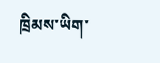ཁྲིམས་ཡིག་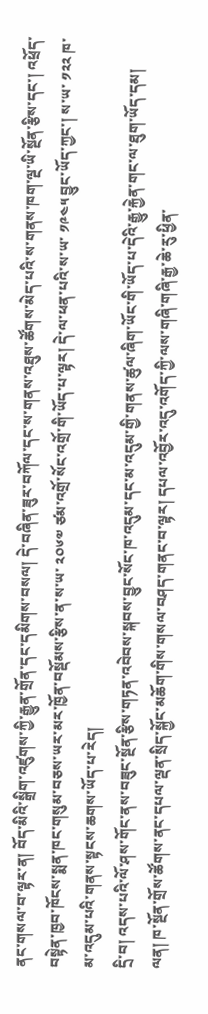ནང་གསལ་བ་ལྟར་ན། བོད་མིའི་སྒྲིག་འཛུགས་ཀྱི་རྒྱུན་གྲོན་དང་དམིགས་བསལ། དེ་བཞིན་ཟུར་བཀོལ་དང་ས་གནས་འཐུས་ཚོགས་མེད་པའི་ས་གནས་ཁག་ལྔ་ཡི་སྔོན་རྩིས་དང་། འཕྲོད་བསྟེན་ཁྱབ་ཁོངས་སྨན་ཁང་གསུམ་བཅས་ཡར་མར་ཁྱོན་བསྡོམས་རྩིས་ན་ས་ཡ་ ༢༠༦༧ ཙམ་འགྲོ་སོང་འགྲོ་གི་ཡོད་པ་ལྟར། དེ་ལ་ཕན་པའི་ས་ཡ་ ༡༩༤༥ བྱུང་ཡོད་ཀྱང་། ས་ཡ་ ༡༢༢ ཁ་མ་འདུམ་པའི་གནས་སྟངས་ཆགས་ཡོད་པ་རེད།
དྲི་བ། འདས་པའི་ལོ་ཤས་གོང་ནས་བཟུང་སྔོན་རྩིས་གཏན་འབེབས་སྐབས་བྱུང་སོང་ཁ་འདུམ་དང་མ་འདུམ་གྱི་གནས་ཚུལ་ཞིག་ཡོང་གི་ཡོད་པ་དེའི་རྒྱུ་རྐྱེན་གང་ལ་ཐུག་ཡོད་དམ།
ལན། ཁ་སྔོན་གྲོས་ཚོགས་ནང་དཔལ་ལྡན་སྲིད་སྐྱོང་མཆོག་གིས་གསལ་བཤད་གནང་བ་ལྟར། དཔལ་འབྱོར་འདུ་འགོད་ཀྱི་ལས་གཞི་གཞི་རྒྱ་ཆེ་རུ་ཕྱིན་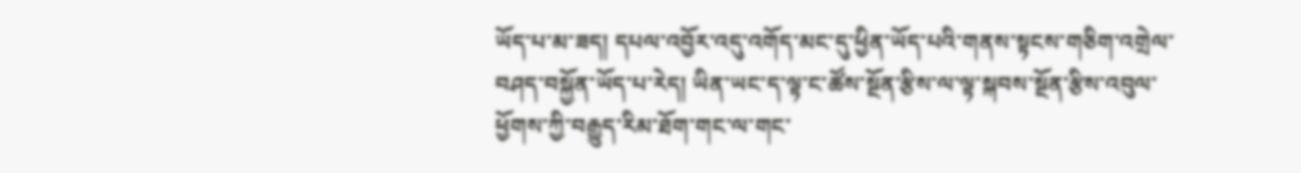ཡོད་པ་མ་ཟད། དཔལ་འབྱོར་འདུ་འགོད་མང་དུ་ཕྱིན་ཡོད་པའི་གནས་སྟངས་གཅིག་འགྲེལ་བཤད་བསྐྱོན་ཡོད་པ་རེད། ཡིན་ཡང་ད་ལྟ་ང་ཚོས་སྔོན་རྩིས་ལ་ལྟ་སྐབས་སྔོན་རྩིས་འབུལ་ཕྱོགས་ཀྱི་བརྒྱུད་རིམ་ཐོག་གང་ལ་གང་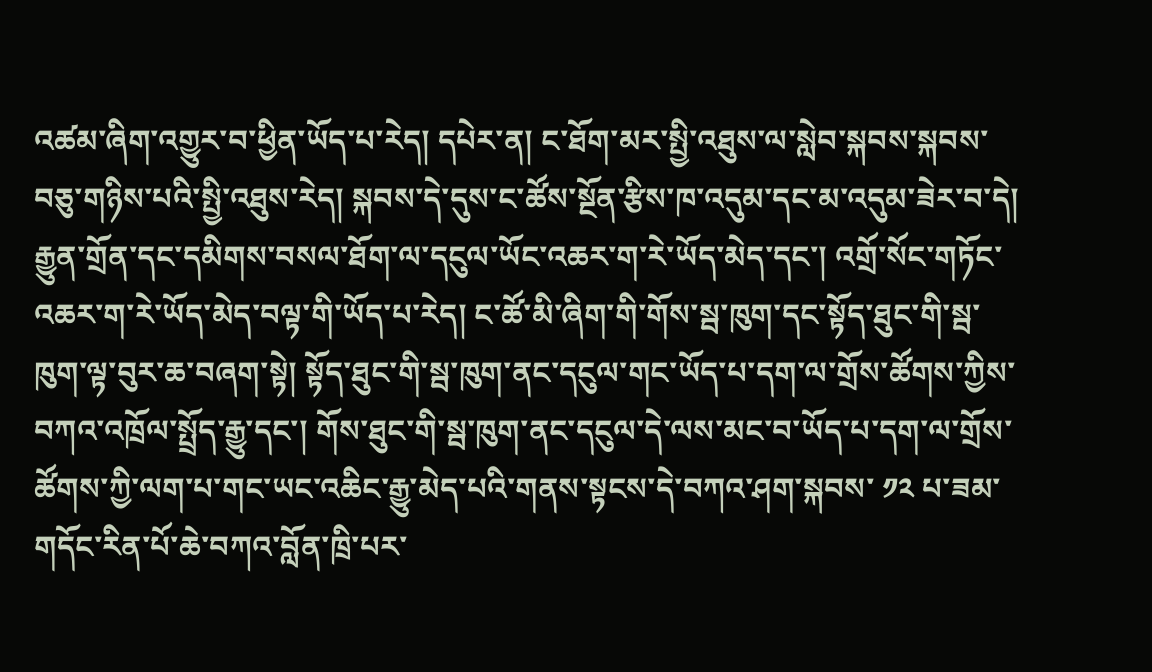འཚམ་ཞིག་འགྱུར་བ་ཕྱིན་ཡོད་པ་རེད། དཔེར་ན། ང་ཐོག་མར་སྤྱི་འཐུས་ལ་སླེབ་སྐབས་སྐབས་བཅུ་གཉིས་པའི་སྤྱི་འཐུས་རེད། སྐབས་དེ་དུས་ང་ཚོས་སྔོན་རྩིས་ཁ་འདུམ་དང་མ་འདུམ་ཟེར་བ་དེ། རྒྱུན་གྲོན་དང་དམིགས་བསལ་ཐོག་ལ་དངུལ་ཡོང་འཆར་ག་རེ་ཡོད་མེད་དང་། འགྲོ་སོང་གཏོང་འཆར་ག་རེ་ཡོད་མེད་བལྟ་གི་ཡོད་པ་རེད། ང་ཚོ་མི་ཞིག་གི་གོས་སྦ་ཁུག་དང་སྟོད་ཐུང་གི་སྦ་ཁུག་ལྟ་བུར་ཆ་བཞག་སྟེ། སྟོད་ཐུང་གི་སྦ་ཁུག་ནང་དངུལ་གང་ཡོད་པ་དག་ལ་གྲོས་ཚོགས་ཀྱིས་བཀའ་འཁྲོལ་སྤྲོད་རྒྱུ་དང་། གོས་ཐུང་གི་སྦ་ཁུག་ནང་དངུལ་དེ་ལས་མང་བ་ཡོད་པ་དག་ལ་གྲོས་ཚོགས་ཀྱི་ལག་པ་གང་ཡང་འཆིང་རྒྱུ་མེད་པའི་གནས་སྟངས་དེ་བཀའ་ཤག་སྐབས་ ༡༢ པ་ཟམ་གདོང་རིན་པོ་ཆེ་བཀའ་བློན་ཁྲི་པར་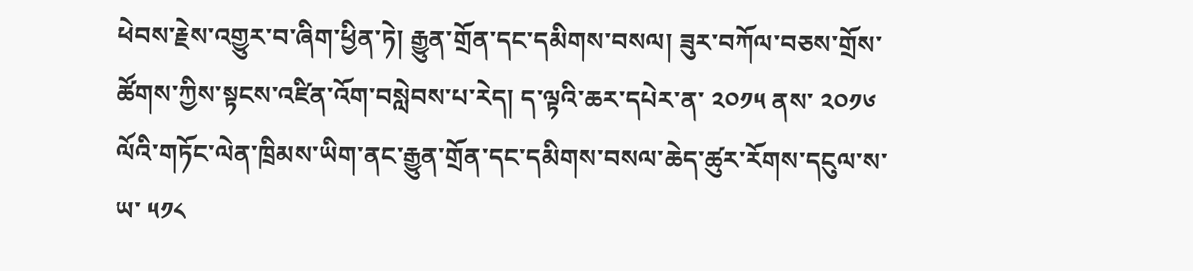ཕེབས་རྗེས་འགྱུར་བ་ཞིག་ཕྱིན་ཏེ། རྒྱུན་གྲོན་དང་དམིགས་བསལ། ཟུར་བཀོལ་བཅས་གྲོས་ཚོགས་ཀྱིས་སྟངས་འཛིན་འོག་བསླེབས་པ་རེད། ད་ལྟའི་ཆར་དཔེར་ན་ ༢༠༡༥ ནས་ ༢༠༡༦ ལོའི་གཏོང་ལེན་ཁྲིམས་ཡིག་ནང་རྒྱུན་གྲོན་དང་དམིགས་བསལ་ཆེད་ཚུར་རོགས་དངུལ་ས་ཡ་ ༥༡༨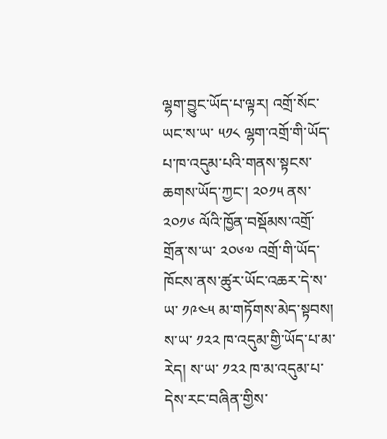ལྷག་བྱུང་ཡོད་པ་ལྟར། འགྲོ་སོང་ཡང་ས་ཡ་ ༥༡༨ ལྷག་འགྲོ་གི་ཡོད་པ་ཁ་འདུམ་པའི་གནས་སྟངས་ཆགས་ཡོད་ཀྱང་། ༢༠༡༥ ནས་ ༢༠༡༦ ལོའི་ཁྱོན་བསྡོམས་འགྲོ་གྲོན་ས་ཡ་ ༢༠༦༧ འགྲོ་གི་ཡོད་ཁོངས་ནས་ཚུར་ཡོང་འཆར་དེ་ས་ཡ་ ༡༩༤༥ མ་གཏོགས་མེད་སྟབས། ས་ཡ་ ༡༢༢ ཁ་འདུམ་གྱི་ཡོད་པ་མ་རེད། ས་ཡ་ ༡༢༢ ཁ་མ་འདུམ་པ་དེས་རང་བཞིན་གྱིས་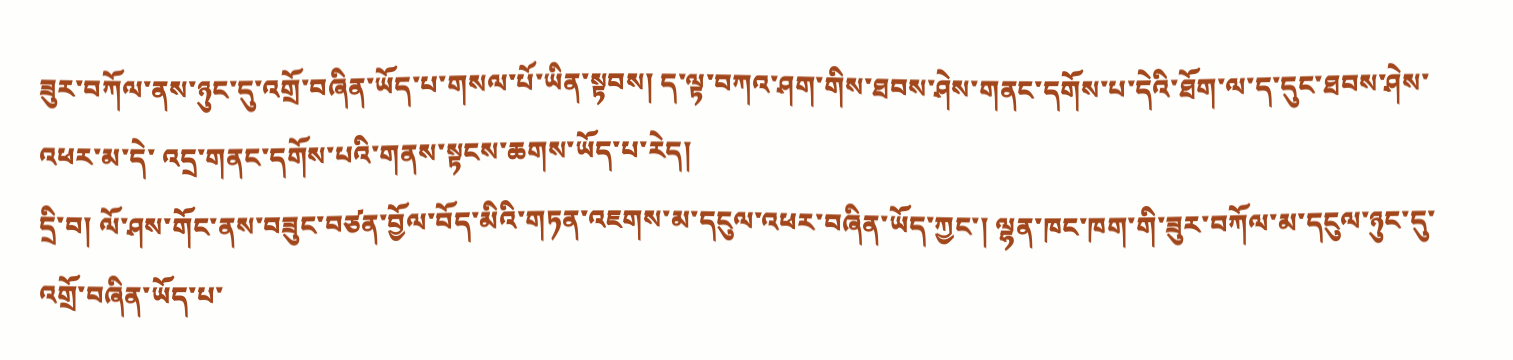ཟུར་བཀོལ་ནས་ཉུང་དུ་འགྲོ་བཞིན་ཡོད་པ་གསལ་པོ་ཡིན་སྟབས། ད་ལྟ་བཀའ་ཤག་གིས་ཐབས་ཤེས་གནང་དགོས་པ་དེའི་ཐོག་ལ་ད་དུང་ཐབས་ཤེས་འཕར་མ་དེ་ འདྲ་གནང་དགོས་པའི་གནས་སྟངས་ཆགས་ཡོད་པ་རེད།
དྲི་བ། ལོ་ཤས་གོང་ནས་བཟུང་བཙན་བྱོལ་བོད་མིའི་གཏན་འཇགས་མ་དངུལ་འཕར་བཞིན་ཡོད་ཀྱང་། ལྷན་ཁང་ཁག་གི་ཟུར་བཀོལ་མ་དངུལ་ཉུང་དུ་འགྲོ་བཞིན་ཡོད་པ་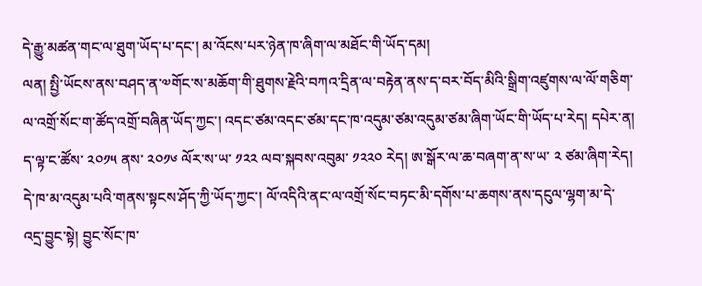དེ་རྒྱུ་མཚན་གང་ལ་ཐུག་ཡོད་པ་དང་། མ་འོངས་པར་ཉེན་ཁ་ཞིག་ལ་མཐོང་གི་ཡོད་དམ།
ལན། སྤྱི་ཡོངས་ནས་བཤད་ན་༧གོང་ས་མཆོག་གི་ཐུགས་རྗེའི་བཀའ་དྲིན་ལ་བརྟེན་ནས་ད་བར་བོད་མིའི་སྒྲིག་འཛུགས་ལ་ལོ་གཅིག་ལ་འགྲོ་སོང་ག་ཚོད་འགྲོ་བཞིན་ཡོད་ཀྱང་། འདང་ཙམ་འདང་ཙམ་དང་ཁ་འདུམ་ཙམ་འདུམ་ཙམ་ཞིག་ཡོང་གི་ཡོད་པ་རེད། དཔེར་ན། ད་ལྟ་ང་ཚོས་ ༢༠༡༥ ནས་ ༢༠༡༦ ལོར་ས་ཡ་ ༡༢༢ ལབ་སྐབས་འབུམ་ ༡༢༢༠ རེད། ཨ་སྒོར་ལ་ཆ་བཞག་ན་ས་ཡ་ ༢ ཙམ་ཞིག་རེད། དེ་ཁ་མ་འདུམ་པའི་གནས་སྟངས་ཤོད་ཀྱི་ཡོད་ཀྱང་། ལོ་འདིའི་ནང་ལ་འགྲོ་སོང་བཏང་མི་དགོས་པ་ཆགས་ནས་དངུལ་ལྷག་མ་དེ་འདྲ་བྱུང་སྟེ། བྱུང་སོང་ཁ་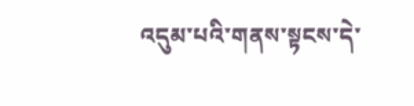འདུམ་པའི་གནས་སྟངས་དེ་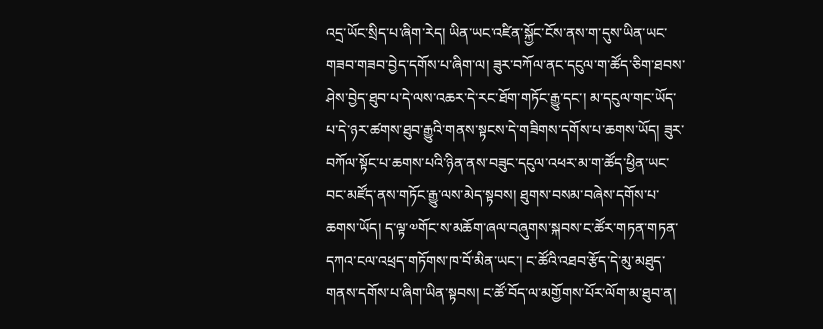འདྲ་ཡོང་སྲིད་པ་ཞིག་རེད། ཡིན་ཡང་འཛིན་སྐྱོང་ངོས་ནས་ག་དུས་ཡིན་ཡང་གཟབ་གཟབ་བྱེད་དགོས་པ་ཞིག་ལ། ཟུར་བཀོལ་ནང་དངུལ་ག་ཚོད་ཅིག་ཐབས་ཤེས་བྱེད་ཐུབ་པ་དེ་ལས་འཆར་དེ་རང་ཐོག་གཏོང་རྒྱུ་དང་། མ་དངུལ་གང་ཡོད་པ་དེ་ཉར་ཚགས་ཐུབ་རྒྱུའི་གནས་སྟངས་དེ་གཟིགས་དགོས་པ་ཆགས་ཡོད། ཟུར་བཀོལ་སྟོང་པ་ཆགས་པའི་ཉིན་ནས་བཟུང་དངུལ་འཕར་མ་ག་ཚོད་ཕྱིན་ཡང་བང་མཛོད་ནས་གཏོང་རྒྱུ་ལས་མེད་སྟབས། ཐུགས་བསམ་བཞེས་དགོས་པ་ཆགས་ཡོད། ད་ལྟ་༧གོང་ས་མཆོག་ཞལ་བཞུགས་སྐབས་ང་ཚོར་གཏན་གཏན་དཀའ་ངལ་འཕྲད་གཏོགས་ཁ་བོ་མིན་ཡང་། ང་ཚོའི་འཐབ་རྩོད་དེ་མུ་མཐུད་གནས་དགོས་པ་ཞིག་ཡིན་སྟབས། ང་ཚོ་བོད་ལ་མགྱོགས་པོར་ལོག་མ་ཐུབ་ན།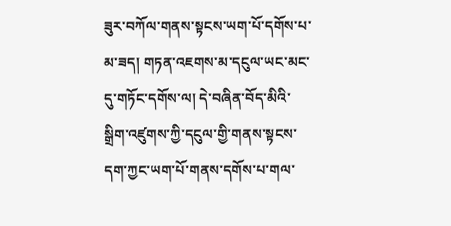ཟུར་བཀོལ་གནས་སྟངས་ཡག་པོ་དགོས་པ་མ་ཟད། གཏན་འཇགས་མ་དངུལ་ཡང་མང་དུ་གཏོང་དགོས་ལ། དེ་བཞིན་བོད་མིའི་སྒྲིག་འཛུགས་ཀྱི་དངུལ་གྱི་གནས་སྟངས་དག་ཀྱང་ཡག་པོ་གནས་དགོས་པ་གལ་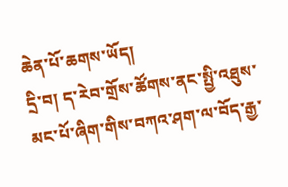ཆེན་པོ་ཆགས་ཡོད།
དྲི་བ། ད་རེབ་གྲོས་ཚོགས་ནང་སྤྱི་འཐུས་མང་པོ་ཞིག་གིས་བཀའ་ཤག་ལ་བོད་རྒྱ་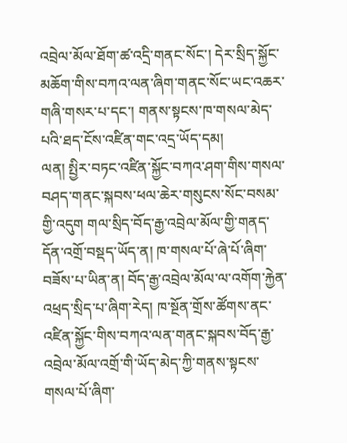འབྲེལ་མོལ་ཐོག་ཚ་འདྲི་གནང་སོང་། དེར་སྲིད་སྐྱོང་མཆོག་གིས་བཀའ་ལན་ཞིག་གནང་སོང་ཡང་འཆར་གཞི་གསར་པ་དང་། གནས་སྟངས་ཁ་གསལ་མེད་པའི་ཐད་ངོས་འཛིན་གང་འདྲ་ཡོད་དམ།
ལན། སྤྱིར་བཏང་འཛིན་སྐྱོང་བཀའ་ཤག་གིས་གསལ་བཤད་གནང་སྐབས་ཕལ་ཆེར་གསུངས་སོང་བསམ་གྱི་འདུག གལ་སྲིད་བོད་རྒྱ་འབྲེལ་མོལ་གྱི་གནད་དོན་འགྲོ་བསྡད་ཡོད་ན། ཁ་གསལ་པོ་ཞེ་པོ་ཞིག་བཟོས་པ་ཡིན་ན། བོད་རྒྱ་འབྲེལ་མོལ་ལ་འགོག་རྐྱེན་འཕྲད་སྲིད་པ་ཞིག་རེད། ཁ་སྔོན་གྲོས་ཚོགས་ནང་འཛིན་སྐྱོང་གིས་བཀའ་ལན་གནང་སྐབས་བོད་རྒྱ་འབྲེལ་མོལ་འགྲོ་གི་ཡོད་མེད་ཀྱི་གནས་སྟངས་གསལ་པོ་ཞིག་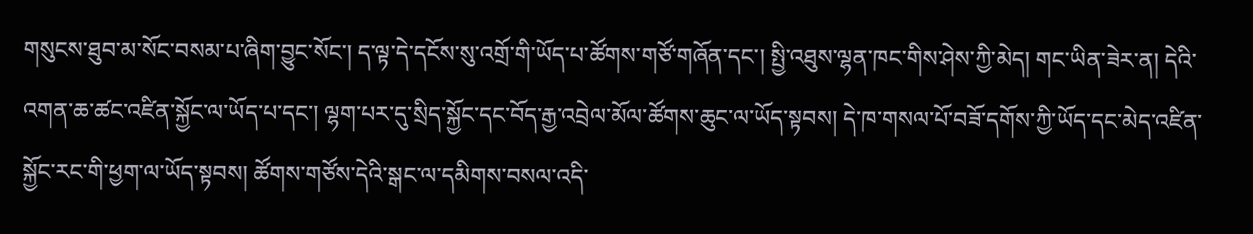གསུངས་ཐུབ་མ་སོང་བསམ་པ་ཞིག་བྱུང་སོང་། ད་ལྟ་དེ་དངོས་སུ་འགྲོ་གི་ཡོད་པ་ཚོགས་གཙོ་གཞོན་དང་། སྤྱི་འཐུས་ལྷན་ཁང་གིས་ཤེས་ཀྱི་མེད། གང་ཡིན་ཟེར་ན། དེའི་འགན་ཆ་ཚང་འཛིན་སྐྱོང་ལ་ཡོད་པ་དང་། ལྷག་པར་དུ་སྲིད་སྐྱོང་དང་བོད་རྒྱ་འབྲེལ་མོལ་ཚོགས་ཆུང་ལ་ཡོད་སྟབས། དེ་ཁ་གསལ་པོ་བཟོ་དགོས་ཀྱི་ཡོད་དང་མེད་འཛིན་སྐྱོང་རང་གི་ཕྱག་ལ་ཡོད་སྟབས། ཚོགས་གཙོས་དེའི་སྒང་ལ་དམིགས་བསལ་འདི་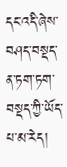དང་འདི་ཞེས་བཤད་བསྡད་ན་ཏག་ཏག་བསྡད་ཀྱི་ཡོད་པ་མ་རེད།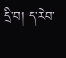དྲི་བ། ད་རེབ་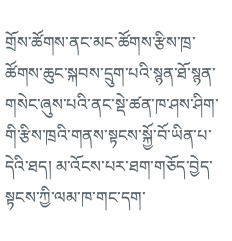གྲོས་ཚོགས་ནང་མང་ཚོགས་རྩིས་ཁྲ་ཚོགས་ཆུང་སྐབས་དྲུག་པའི་སྙན་ཐོ་སྙན་གསེང་ཞུས་པའི་ནང་སྡེ་ཚན་ཁ་ཤས་ཤིག་གི་རྩིས་ཁྲའི་གནས་སྟངས་སྐྱོ་བོ་ཡིན་པ་དེའི་ཐད། མ་འོངས་པར་ཐག་གཅོད་བྱེད་སྟངས་ཀྱི་ལམ་ཁ་གང་དག་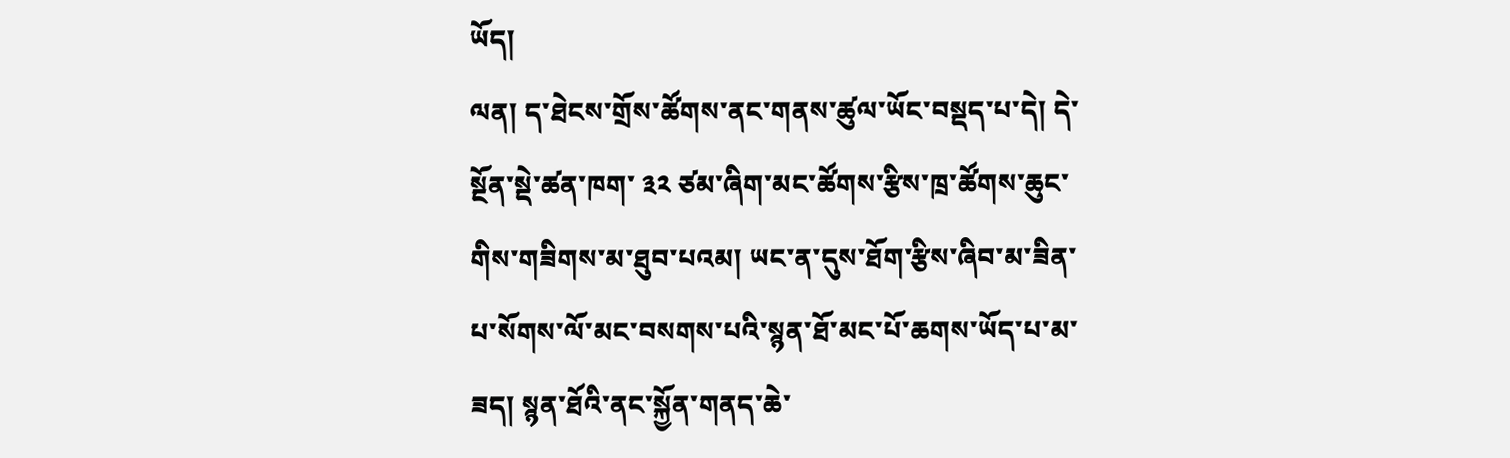ཡོད།
ལན། ད་ཐེངས་གྲོས་ཚོགས་ནང་གནས་ཚུལ་ཡོང་བསྡད་པ་དེ། དེ་སྔོན་སྡེ་ཚན་ཁག་ ༣༢ ཙམ་ཞིག་མང་ཚོགས་རྩིས་ཁྲ་ཚོགས་ཆུང་གིས་གཟིགས་མ་ཐུབ་པའམ། ཡང་ན་དུས་ཐོག་རྩིས་ཞིབ་མ་ཟིན་པ་སོགས་ལོ་མང་བསགས་པའི་སྙན་ཐོ་མང་པོ་ཆགས་ཡོད་པ་མ་ཟད། སྙན་ཐོའི་ནང་སྐྱོན་གནད་ཆེ་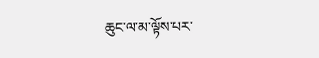ཆུང་ལ་མ་ལྟོས་པར་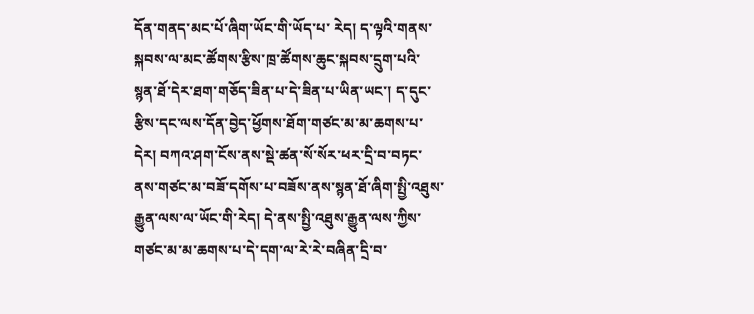དོན་གནད་མང་པོ་ཞིག་ཡོང་གི་ཡོད་པ་ རེད། ད་ལྟའི་གནས་སྐབས་ལ་མང་ཚོགས་རྩིས་ཁྲ་ཚོགས་ཆུང་སྐབས་དྲུག་པའི་སྙན་ཐོ་དེར་ཐག་གཅོད་ཟིན་པ་དེ་ཟིན་པ་ཡིན་ཡང་། ད་དུང་རྩིས་དང་ལས་དོན་བྱེད་ཕྱོགས་ཐོག་གཙང་མ་མ་ཆགས་པ་དེར། བཀའ་ཤག་ངོས་ནས་སྡེ་ཚན་སོ་སོར་ཕར་དྲི་བ་བཏང་ནས་གཙང་མ་བཟོ་དགོས་པ་བཟོས་ནས་སྙན་ཐོ་ཞིག་སྤྱི་འཐུས་རྒྱུན་ལས་ལ་ཡོང་གི་རེད། དེ་ནས་སྤྱི་འཐུས་རྒྱུན་ལས་ཀྱིས་གཙང་མ་མ་ཆགས་པ་དེ་དག་ལ་རེ་རེ་བཞིན་དྲི་བ་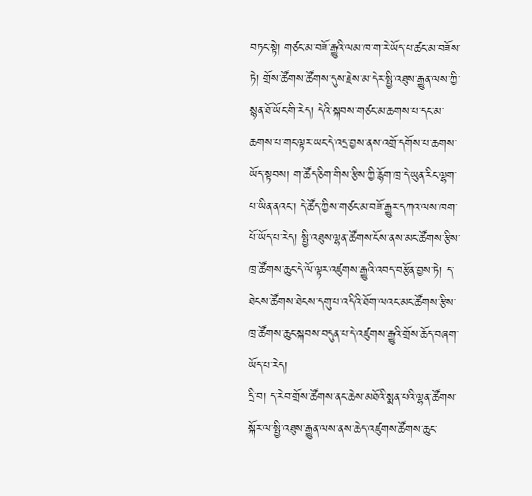བཏང་སྟེ། གཙང་མ་བཟོ་རྒྱུའི་ལམ་ཁ་ག་རེ་ཡོད་པ་ཚང་མ་བཟོས་ཏེ། གྲོས་ཚོགས་ཚོགས་དུས་རྗེས་མ་དེར་སྤྱི་འཐུས་རྒྱུན་ལས་ཀྱི་སྙན་ཐོ་ཡོང་གི་རེད། དེའི་སྐབས་གཙང་མ་ཆགས་པ་དང་མ་ཆགས་པ་གང་ལྟར་ཡང་དེ་འདྲ་བྱས་ནས་འགྲོ་དགོས་པ་ཆགས་ཡོད་སྟབས། ག་ཚོད་ཅིག་གིས་རྩིས་ཀྱི་རྙོག་ཁྲ་དེ་ཡུན་རིང་ལྷག་པ་ཡིན་ནའང་། དེ་ཚོད་ཀྱིས་གཙང་མ་བཟོ་རྒྱུར་དཀའ་ལས་ཁག་པོ་ཡོད་པ་རེད། སྤྱི་འཐུས་ལྷན་ཚོགས་ངོས་ནས་མང་ཚོགས་རྩིས་ཁྲ་ཚོགས་ཆུང་དེ་ལོ་ལྟར་འཛུགས་རྒྱུའི་འབད་བརྩོན་བྱས་ཏེ། ད་ཐེངས་ཚོགས་ཐེངས་དགུ་པ་འདིའི་ཐོག་ལའང་མང་ཚོགས་རྩིས་ཁྲ་ཚོགས་ཆུང་སྐབས་བདུན་པ་དེ་འཛུགས་རྒྱུའི་གྲོས་ཆོད་བཞག་ཡོད་པ་རེད།
དྲི་བ། ད་རེབ་གྲོས་ཚོགས་ནང་ཆེས་མཐོའི་སྨན་པའི་ལྷན་ཚོགས་སྐོར་ལ་སྤྱི་འཐུས་རྒྱུན་ལས་ནས་ཆེད་འཛུགས་ཚོགས་ཆུང་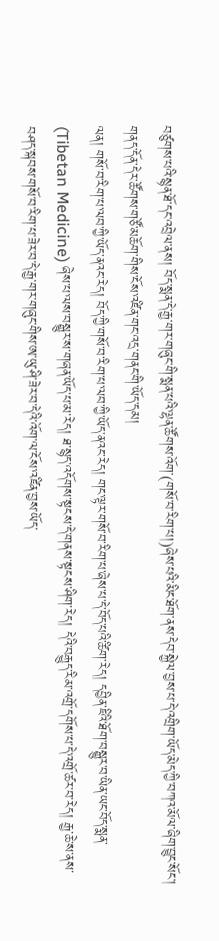བཙུགས་པའི་སྙན་ཐོ་དང་འབྲེལ་ནས། བོད་སྨན་དེ་རྒྱ་གར་གཞུང་གི་སྨན་པའི་ལྷན་ཚོགས་འོག་(གསོ་བ་རིག་པ།)ཞེས་པའི་མིང་ཐོག་ནས་དེབ་སྐྱེལ་བྱས་པ་དེ་འགྲིག་ཡོད་མེད་ཀྱི་བཀའ་མོལ་ཞིག་བྱུང་སོང་། གནད་དོན་དེར་ཚོགས་གཙོ་མཆོག་གིས་ངོས་འཛིན་གང་འདྲ་གནང་གི་ཡོད་དམ།
ལན། གསོ་བ་རིག་པ་ལབ་ཀྱི་ཡོད་ནའང་རེད། བོད་ཀྱི་གསོ་བ་རིག་པ་ལབ་ཀྱི་ཡོད་ནའང་རེད། གང་ལྟར་གསོ་བ་རིག་པ་ཞེས་པ་དེ་བོད་པའི་ཚིག་རེད། དབྱིན་ཇིའི་ཐོག་བསྒྱུར་བ་ཡིན་ཡང་བོད་སྨན་ (Tibetan Medicine) ཞེས་པ་ལས་བསྒྱུར་ས་གཞན་ཡོད་པ་མ་རེད། ཐ་སྙད་འདོགས་སྟངས་དེ་གནས་སྟངས་ཤིག་རེད། དེའི་བརྒྱུད་རིམ་འགྲོ་དགོས་པ་དེ་འགྲོ་ཚར་བ་རེད། རྒྱ་ཆེ་ས་ནས་བཤད་སྐབས་གསོ་བ་རིག་པ་ཟེར་བ་དེ་རྒྱ་གར་གཞུང་གིས་ཨ་ཡུ་ཤི་ཟེར་བ་དེའི་འོག་ལ་ངོས་འཛིན་བྱས་ཡོད་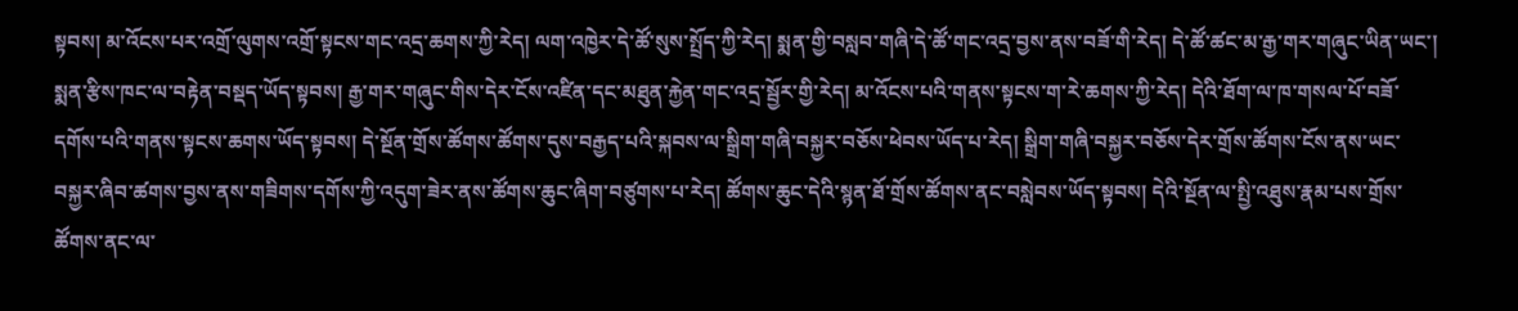སྟབས། མ་འོངས་པར་འགྲོ་ལུགས་འགྲོ་སྟངས་གང་འདྲ་ཆགས་ཀྱི་རེད། ལག་འཁྱེར་དེ་ཚོ་སུས་སྤྲོད་ཀྱི་རེད། སྨན་གྱི་བསླབ་གཞི་དེ་ཚོ་གང་འདྲ་བྱས་ནས་བཟོ་གི་རེད། དེ་ཚོ་ཚང་མ་རྒྱ་གར་གཞུང་ཡིན་ཡང་། སྨན་རྩིས་ཁང་ལ་བརྟེན་བསྡད་ཡོད་སྟབས། རྒྱ་གར་གཞུང་གིས་དེར་ངོས་འཛིན་དང་མཐུན་རྐྱེན་གང་འདྲ་སྦྱོར་གྱི་རེད། མ་འོངས་པའི་གནས་སྟངས་ག་རེ་ཆགས་ཀྱི་རེད། དེའི་ཐོག་ལ་ཁ་གསལ་པོ་བཟོ་དགོས་པའི་གནས་སྟངས་ཆགས་ཡོད་སྟབས། དེ་སྔོན་གྲོས་ཚོགས་ཚོགས་དུས་བརྒྱད་པའི་སྐབས་ལ་སྒྲིག་གཞི་བསྐྱར་བཅོས་ཕེབས་ཡོད་པ་རེད། སྒྲིག་གཞི་བསྐྱར་བཅོས་དེར་གྲོས་ཚོགས་ངོས་ནས་ཡང་བསྐྱར་ཞིབ་ཚགས་བྱས་ནས་གཟིགས་དགོས་ཀྱི་འདུག་ཟེར་ནས་ཚོགས་ཆུང་ཞིག་བཙུགས་པ་རེད། ཚོགས་ཆུང་དེའི་སྙན་ཐོ་གྲོས་ཚོགས་ནང་བསླེབས་ཡོད་སྟབས། དེའི་སྔོན་ལ་སྤྱི་འཐུས་རྣམ་པས་གྲོས་ཚོགས་ནང་ལ་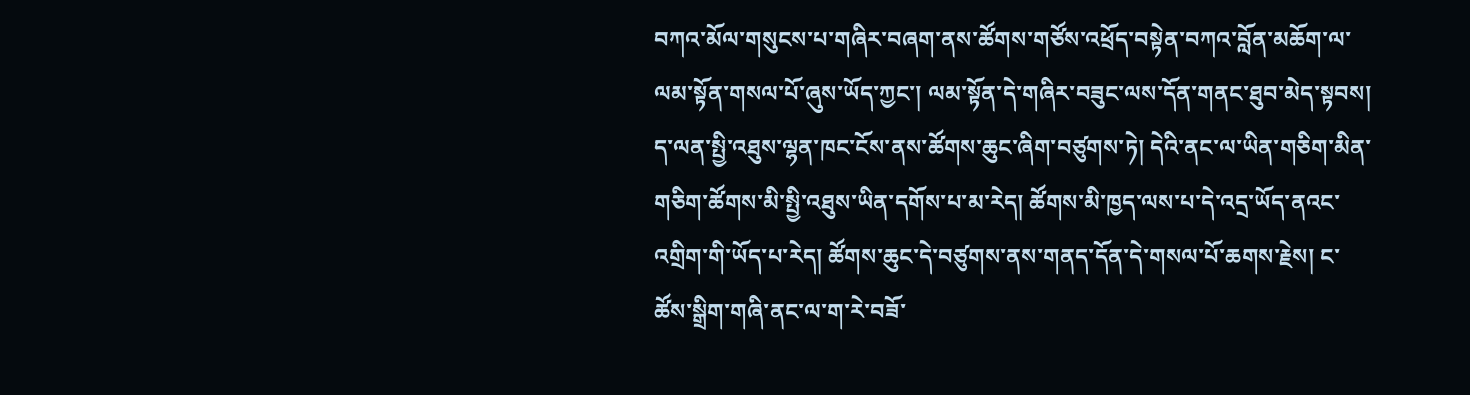བཀའ་མོལ་གསུངས་པ་གཞིར་བཞག་ནས་ཚོགས་གཙོས་འཕྲོད་བསྟེན་བཀའ་བློན་མཆོག་ལ་ལམ་སྟོན་གསལ་པོ་ཞུས་ཡོད་ཀྱང་། ལམ་སྟོན་དེ་གཞིར་བཟུང་ལས་དོན་གནང་ཐུབ་མེད་སྟབས། ད་ལན་སྤྱི་འཐུས་ལྷན་ཁང་ངོས་ནས་ཚོགས་ཆུང་ཞིག་བཙུགས་ཏེ། དེའི་ནང་ལ་ཡིན་གཅིག་མིན་གཅིག་ཚོགས་མི་སྤྱི་འཐུས་ཡིན་དགོས་པ་མ་རེད། ཚོགས་མི་ཁྱད་ལས་པ་དེ་འདྲ་ཡོད་ནའང་འགྲིག་གི་ཡོད་པ་རེད། ཚོགས་ཆུང་དེ་བཙུགས་ནས་གནད་དོན་དེ་གསལ་པོ་ཆགས་རྗེས། ང་ཚོས་སྒྲིག་གཞི་ནང་ལ་ག་རེ་བཟོ་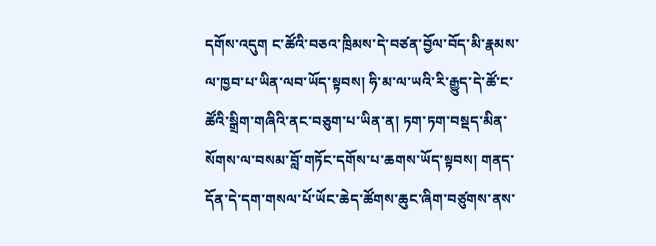དགོས་འདུག ང་ཚོའི་བཅའ་ཁྲིམས་དེ་བཙན་བྱོལ་བོད་མི་རྣམས་ལ་ཁྱབ་པ་ཡིན་ལབ་ཡོད་སྟབས། ཧི་མ་ལ་ཡའི་རི་རྒྱུད་དེ་ཚོ་ང་ཚོའི་སྒྲིག་གཞིའི་ནང་བཅུག་པ་ཡིན་ན། ཏག་ཏག་བསྡད་མིན་སོགས་ལ་བསམ་བློ་གཏོང་དགོས་པ་ཆགས་ཡོད་སྟབས། གནད་དོན་དེ་དག་གསལ་པོ་ཡོང་ཆེད་ཚོགས་ཆུང་ཞིག་བཙུགས་ནས་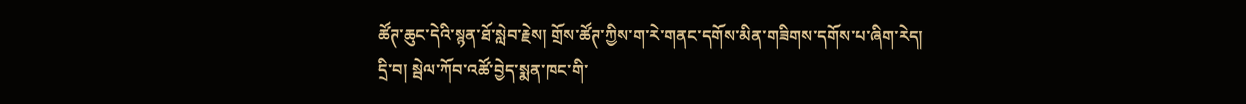ཚོཊ་ཆུང་དེའི་སྙན་ཐོ་སླེབ་རྗེས། གྲོས་ཚོཊ་ཀྱིས་ག་རེ་གནང་དགོས་མིན་གཟིགས་དགོས་པ་ཞིག་རེད།
དྲི་བ། སྦེལ་ཀོབ་འཚོ་བྱེད་སྨན་ཁང་གི་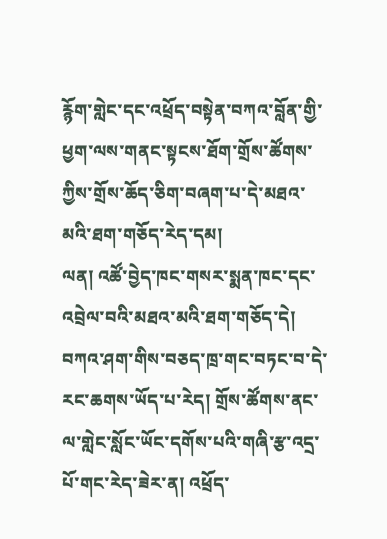རྙོག་གླེང་དང་འཕྲོད་བསྟེན་བཀའ་བློན་གྱི་ཕྱག་ལས་གནང་སྟངས་ཐོག་གྲོས་ཚོགས་ཀྱིས་གྲོས་ཆོད་ཅིག་བཞག་པ་དེ་མཐའ་མའི་ཐག་གཅོད་རེད་དམ།
ལན། འཚོ་བྱེད་ཁང་གསར་སྨན་ཁང་དང་འབྲེལ་བའི་མཐའ་མའི་ཐག་གཅོད་དེ། བཀའ་ཤག་གིས་བཅད་ཁྲ་གང་བཏང་བ་དེ་རང་ཆགས་ཡོད་པ་རེད། གྲོས་ཚོགས་ནང་ལ་གླེང་སློང་ཡོང་དགོས་པའི་གཞི་རྩ་འདྲ་པོ་གང་རེད་ཟེར་ན། འཕྲོད་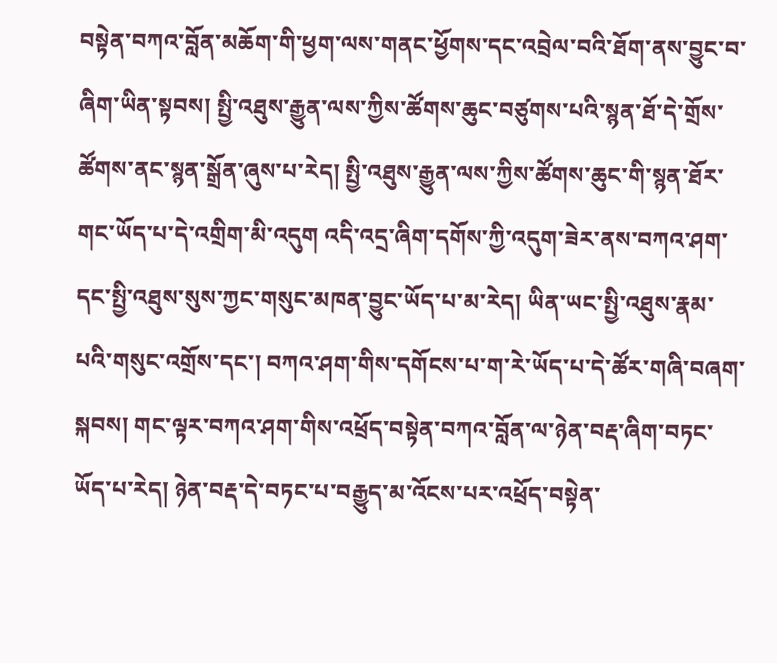བསྟེན་བཀའ་བློན་མཆོག་གི་ཕྱག་ལས་གནང་ཕྱོགས་དང་འབྲེལ་བའི་ཐོག་ནས་བྱུང་བ་ཞིག་ཡིན་སྟབས། སྤྱི་འཐུས་རྒྱུན་ལས་ཀྱིས་ཚོགས་ཆུང་བཙུགས་པའི་སྙན་ཐོ་དེ་གྲོས་ཚོགས་ནང་སྙན་སྒྲོན་ཞུས་པ་རེད། སྤྱི་འཐུས་རྒྱུན་ལས་ཀྱིས་ཚོགས་ཆུང་གི་སྙན་ཐོར་གང་ཡོད་པ་དེ་འགྲིག་མི་འདུག འདི་འདྲ་ཞིག་དགོས་ཀྱི་འདུག་ཟེར་ནས་བཀའ་ཤག་དང་སྤྱི་འཐུས་སུས་ཀྱང་གསུང་མཁན་བྱུང་ཡོད་པ་མ་རེད། ཡིན་ཡང་སྤྱི་འཐུས་རྣམ་པའི་གསུང་འགྲོས་དང་། བཀའ་ཤག་གིས་དགོངས་པ་ག་རེ་ཡོད་པ་དེ་ཚོར་གཞི་བཞག་སྐབས། གང་ལྟར་བཀའ་ཤག་གིས་འཕྲོད་བསྟེན་བཀའ་བློན་ལ་ཉེན་བརྡ་ཞིག་བཏང་ཡོད་པ་རེད། ཉེན་བརྡ་དེ་བཏང་པ་བརྒྱུད་མ་འོངས་པར་འཕྲོད་བསྟེན་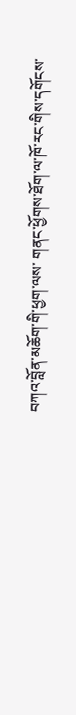བཀའ་བློན་མཆོག་གི་ཕྱག་ལས་ གནང་ཕྱོགས་ཐོག་ལ་ཁོ་རང་གིས་དགོངས་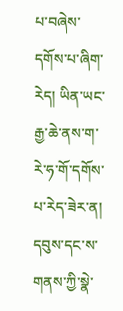པ་བཞེས་དགོས་པ་ཞིག་རེད། ཡིན་ཡང་རྒྱ་ཆེ་ནས་ག་རེ་ཧ་གོ་དགོས་པ་རེད་ཟེར་ན། དབུས་དང་ས་གནས་ཀྱི་སྣེ་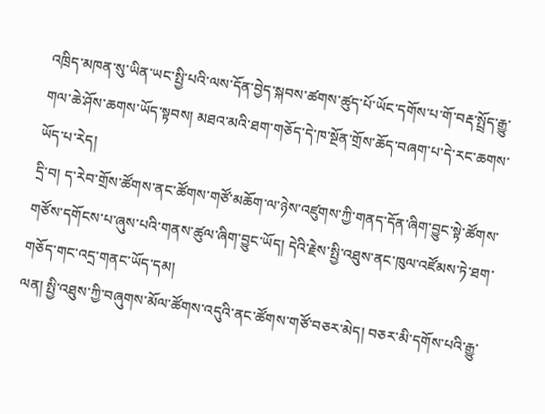འཁྲིད་མཁན་སུ་ཡིན་ཡང་སྤྱི་པའི་ལས་དོན་བྱེད་སྐབས་ཚགས་ཚུད་པོ་ཡོང་དགོས་པ་གོ་བརྡ་སྤྲོད་རྒྱུ་གལ་ཆེ་ཤོས་ཆགས་ཡོད་སྟབས། མཐའ་མའི་ཐག་གཅོད་དེ་ཁ་སྔོན་གྲོས་ཆོད་བཞག་པ་དེ་རང་ཆགས་ཡོད་པ་རེད།
དྲི་བ། ད་རེབ་གྲོས་ཚོགས་ནང་ཚོགས་གཙོ་མཆོག་ལ་ཉེས་འཛུགས་ཀྱི་གནད་དོན་ཞིག་བྱུང་སྟེ་ཚོགས་གཙོས་དགོངས་པ་ཞུས་པའི་གནས་ཚུལ་ཞིག་བྱུང་ཡོད། དེའི་རྗེས་སྤྱི་འཐུས་ནང་ཁུལ་འཛོམས་ཏེ་ཐག་གཅོད་གང་འདྲ་གནང་ཡོད་དམ།
ལན། སྤྱི་འཐུས་ཀྱི་བཞུགས་མོལ་ཚོགས་འདུའི་ནང་ཚོགས་གཙོ་བཅར་མེད། བཅར་མི་དགོས་པའི་རྒྱུ་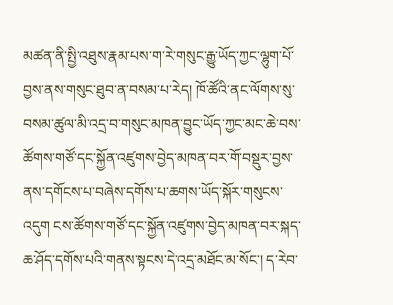མཚན་ནི་སྤྱི་འཐུས་རྣམ་པས་ག་རེ་གསུང་རྒྱུ་ཡོད་ཀྱང་ལྷུག་པོ་བྱས་ནས་གསུང་ཐུབ་ན་བསམ་པ་རེད། ཁོ་ཚོའི་ནང་ལོགས་སུ་བསམ་ཚུལ་མི་འདྲ་བ་གསུང་མཁན་བྱུང་ཡོད་ཀྱང་མང་ཆེ་བས་ཚོགས་གཙོ་དང་སྐྱོན་འཛུགས་བྱེད་མཁན་བར་གོ་བསྡུར་བྱས་ནས་དགོངས་པ་བཞེས་དགོས་པ་ཆགས་ཡོད་སྐོར་གསུངས་འདུག ངས་ཚོགས་གཙོ་དང་སྐྱོན་འཛུགས་བྱེད་མཁན་བར་སྐད་ཆ་ཤོད་དགོས་པའི་གནས་སྟངས་དེ་འདྲ་མཐོང་མ་སོང་། ད་རེབ་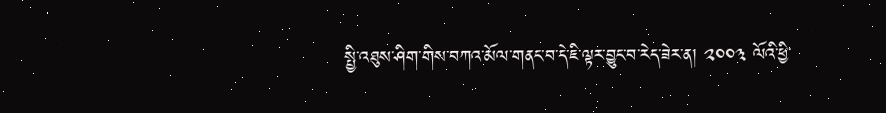སྤྱི་འཐུས་ཤིག་གིས་བཀའ་མོལ་གནང་བ་དེ་ཇི་ལྟར་བྱུང་བ་རེད་ཟེར་ན། ༢༠༠༣ ལོའི་ཕྱི་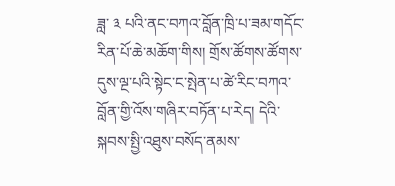ཟླ་ ༣ པའི་ནང་བཀའ་བློན་ཁྲི་པ་ཟམ་གདོང་རིན་པོ་ཆེ་མཆོག་གིས། གྲོས་ཚོགས་ཚོགས་དུས་ལྔ་པའི་སྟེང་ང་སྤེན་པ་ཚེ་རིང་བཀའ་བློན་གྱི་འོས་གཞིར་བཏོན་པ་རེད། དེའི་སྐབས་སྤྱི་འཐུས་བསོད་ནམས་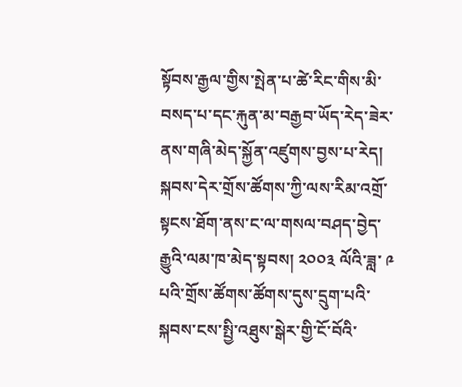སྟོབས་རྒྱལ་གྱིས་སྤེན་པ་ཚེ་རིང་གིས་མི་བསད་པ་དང་རྐུན་མ་བརྒྱབ་ཡོད་རེད་ཟེར་ནས་གཞི་མེད་སྐྱོན་འཛུགས་བྱས་པ་རེད། སྐབས་དེར་གྲོས་ཚོགས་ཀྱི་ལས་རིམ་འགྲོ་སྟངས་ཐོག་ནས་ང་ལ་གསལ་བཤད་བྱེད་རྒྱུའི་ལམ་ཁ་མེད་སྟབས། ༢༠༠༣ ལོའི་ཟླ་ ༩ པའི་གྲོས་ཚོགས་ཚོགས་དུས་དྲུག་པའི་སྐབས་ངས་སྤྱི་འཐུས་སྒེར་གྱི་ངོ་བོའི་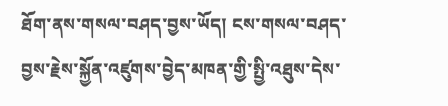ཐོག་ནས་གསལ་བཤད་བྱས་ཡོད། ངས་གསལ་བཤད་བྱས་རྗེས་སྐྱོན་འཛུགས་བྱེད་མཁན་གྱི་སྤྱི་འཐུས་དེས་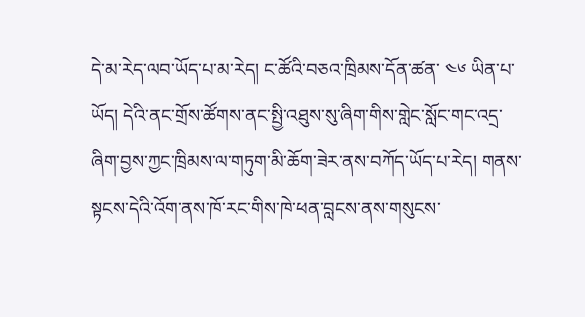དེ་མ་རེད་ལབ་ཡོད་པ་མ་རེད། ང་ཚོའི་བཅའ་ཁྲིམས་དོན་ཚན་ ༤༦ ཡིན་པ་ཡོད། དེའི་ནང་གྲོས་ཚོགས་ནང་སྤྱི་འཐུས་སུ་ཞིག་གིས་གླེང་སློང་གང་འདྲ་ཞིག་བྱས་ཀྱང་ཁྲིམས་ལ་གཏུག་མི་ཆོག་ཟེར་ནས་བཀོད་ཡོད་པ་རེད། གནས་སྟངས་དེའི་འོག་ནས་ཁོ་རང་གིས་ཁེ་ཕན་བླངས་ནས་གསུངས་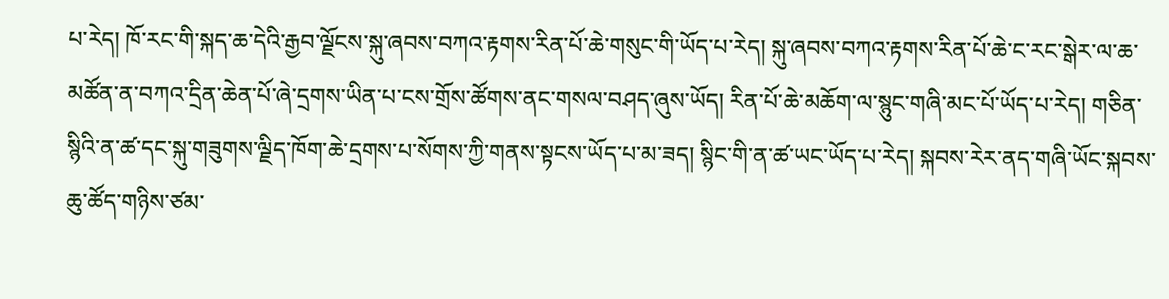པ་རེད། ཁོ་རང་གི་སྐད་ཆ་དེའི་རྒྱབ་ལྗོངས་སྐུ་ཞབས་བཀའ་རྟགས་རིན་པོ་ཆེ་གསུང་གི་ཡོད་པ་རེད། སྐུ་ཞབས་བཀའ་རྟགས་རིན་པོ་ཆེ་ང་རང་སྒེར་ལ་ཆ་མཚོན་ན་བཀའ་དྲིན་ཆེན་པོ་ཞེ་དྲགས་ཡིན་པ་ངས་གྲོས་ཚོགས་ནང་གསལ་བཤད་ཞུས་ཡོད། རིན་པོ་ཆེ་མཆོག་ལ་སྙུང་གཞི་མང་པོ་ཡོད་པ་རེད། གཅིན་སྙིའི་ན་ཚ་དང་སྐུ་གཟུགས་ལྗིད་ཁོག་ཆེ་དྲགས་པ་སོགས་ཀྱི་གནས་སྟངས་ཡོད་པ་མ་ཟད། སྙིང་གི་ན་ཚ་ཡང་ཡོད་པ་རེད། སྐབས་རེར་ནད་གཞི་ཡོང་སྐབས་ཆུ་ཚོད་གཉིས་ཙམ་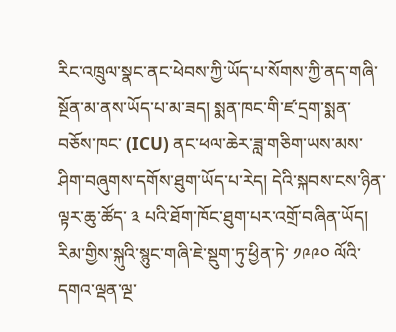རིང་འཁྲུལ་སྣང་ནང་ཕེབས་ཀྱི་ཡོད་པ་སོགས་ཀྱི་ནད་གཞི་སྔོན་མ་ནས་ཡོད་པ་མ་ཟད། སྨན་ཁང་གི་ཛ་དྲག་སྨན་བཅོས་ཁང་ (ICU) ནང་ཕལ་ཆེར་ཟླ་གཅིག་ཡས་མས་ཤིག་བཞུགས་དགོས་ཐུག་ཡོད་པ་རེད། དེའི་སྐབས་ངས་ཉིན་ལྟར་ཆུ་ཚོད་ ༣ པའི་ཐོག་ཁོང་ཐུག་པར་འགྲོ་བཞིན་ཡོད། རིམ་གྱིས་སྐུའི་སྙུང་གཞི་ཇེ་སྡུག་ཏུ་ཕྱིན་ཏེ་ ༡༩༩༠ ལོའི་དགའ་ལྡན་ལྔ་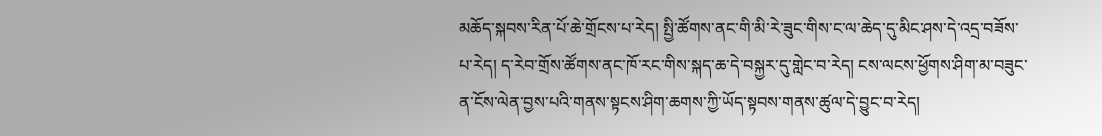མཆོད་སྐབས་རིན་པོ་ཆེ་གྲོངས་པ་རེད། སྤྱི་ཚོགས་ནང་གི་མི་རེ་ཟུང་གིས་ང་ལ་ཆེད་དུ་མིང་ཤས་དེ་འདྲ་བཟོས་པ་རེད། ད་རེབ་གྲོས་ཚོགས་ནང་ཁོ་རང་གིས་སྐད་ཆ་དེ་བསྐྱར་དུ་གླེང་བ་རེད། ངས་ལངས་ཕྱོགས་ཤིག་མ་བཟུང་ན་ངོས་ལེན་བྱས་པའི་གནས་སྟངས་ཤིག་ཆགས་ཀྱི་ཡོད་སྟབས་གནས་ཚུལ་དེ་བྱུང་བ་རེད།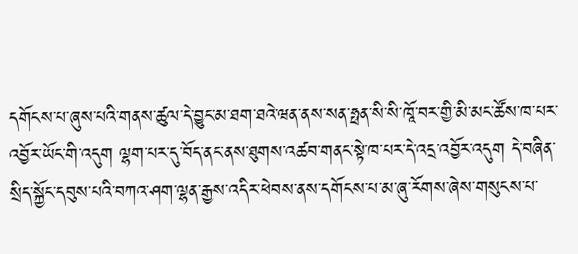དགོངས་པ་ཞུས་པའི་གནས་ཚུལ་དེ་བྱུང་མ་ཐག་ཐའེ་ཝན་ནས་སན་ཧྥན་སི་སི་ཁཱོ་བར་གྱི་མི་མང་ཚོས་ཁ་པར་འབྱོར་ཡོང་གི་འདུག ལྷག་པར་དུ་བོད་ནང་ནས་ཐུགས་འཚབ་གནང་སྟེ་ཁ་པར་དེ་འདྲ་འབྱོར་འདུག དེ་བཞིན་སྲིད་སྐྱོང་དབུས་པའི་བཀའ་ཤག་ལྷན་རྒྱས་འདིར་ཕེབས་ནས་དགོངས་པ་མ་ཞུ་རོགས་ཞེས་གསུངས་པ་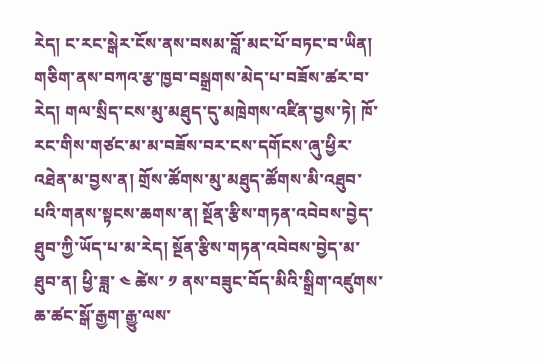རེད། ང་རང་སྒེར་ངོས་ནས་བསམ་བློ་མང་པོ་བཏང་བ་ཡིན། གཅིག་ནས་བཀའ་རྩ་ཁྱབ་བསྒྲགས་མེད་པ་བཟོས་ཚར་བ་རེད། གལ་སྲིད་ངས་མུ་མཐུད་དུ་མཁྲེགས་འཛིན་བྱས་ཏེ། ཁོ་རང་གིས་གཙང་མ་མ་བཟོས་བར་ངས་དགོངས་ཞུ་ཕྱིར་འཐེན་མ་བྱས་ན། གྲོས་ཚོགས་མུ་མཐུད་ཚོགས་མི་འཐུབ་པའི་གནས་སྟངས་ཆགས་ན། སྔོན་རྩིས་གཏན་འབེབས་བྱེད་ཐུབ་ཀྱི་ཡོད་པ་མ་རེད། སྔོན་རྩིས་གཏན་འབེབས་བྱེད་མ་ཐུབ་ན། ཕྱི་ཟླ་ ༤ ཚེས་ ༡ ནས་བཟུང་བོད་མིའི་སྒྲིག་འཛུགས་ཆ་ཚང་སྒོ་རྒྱག་རྒྱུ་ལས་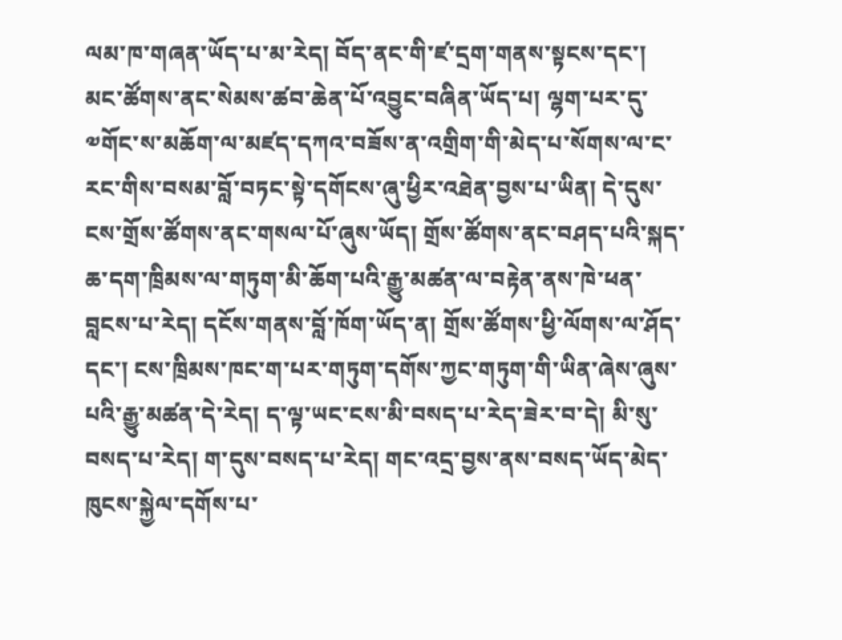ལམ་ཁ་གཞན་ཡོད་པ་མ་རེད། བོད་ནང་གི་ཛ་དྲག་གནས་སྟངས་དང་། མང་ཚོགས་ནང་སེམས་ཚབ་ཆེན་པོ་འབྱུང་བཞིན་ཡོད་པ། ལྷག་པར་དུ་༧གོང་ས་མཆོག་ལ་མཛད་དཀའ་བཟོས་ན་འགྲིག་གི་མེད་པ་སོགས་ལ་ང་རང་གིས་བསམ་བློ་བཏང་སྟེ་དགོངས་ཞུ་ཕྱིར་འཐེན་བྱས་པ་ཡིན། དེ་དུས་ངས་གྲོས་ཚོགས་ནང་གསལ་པོ་ཞུས་ཡོད། གྲོས་ཚོགས་ནང་བཤད་པའི་སྐད་ཆ་དག་ཁྲིམས་ལ་གཏུག་མི་ཆོག་པའི་རྒྱུ་མཚན་ལ་བརྟེན་ནས་ཁེ་ཕན་བླངས་པ་རེད། དངོས་གནས་བློ་ཁོག་ཡོད་ན། གྲོས་ཚོགས་ཕྱི་ལོགས་ལ་ཤོད་དང་། ངས་ཁྲིམས་ཁང་ག་པར་གཏུག་དགོས་ཀྱང་གཏུག་གི་ཡིན་ཞེས་ཞུས་པའི་རྒྱུ་མཚན་དེ་རེད། ད་ལྟ་ཡང་ངས་མི་བསད་པ་རེད་ཟེར་བ་དེ། མི་སུ་བསད་པ་རེད། ག་དུས་བསད་པ་རེད། གང་འདྲ་བྱས་ནས་བསད་ཡོད་མེད་ཁུངས་སྐྱེལ་དགོས་པ་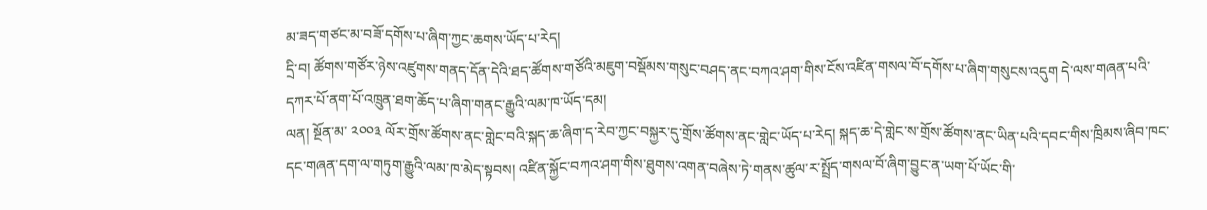མ་ཟད་གཙང་མ་བཟོ་དགོས་པ་ཞིག་ཀྱང་ཆགས་ཡོད་པ་རེད།
དྲི་བ། ཚོགས་གཙོར་ཉེས་འཛུགས་གནད་དོན་དེའི་ཐད་ཚོགས་གཙོའི་མཇུག་བསྡོམས་གསུང་བཤད་ནང་བཀའ་ཤག་གིས་ངོས་འཛིན་གསལ་བོ་དགོས་པ་ཞིག་གསུངས་འདུག དེ་ལས་གཞན་པའི་དཀར་པོ་ནག་པོ་འཁྲུན་ཐག་ཆོད་པ་ཞིག་གནང་རྒྱུའི་ལམ་ཁ་ཡོད་དམ།
ལན། སྔོན་མ་ ༢༠༠༣ ལོར་གྲོས་ཚོགས་ནང་གླེང་བའི་སྐད་ཆ་ཞིག་ད་རེབ་ཀྱང་བསྐྱར་དུ་གྲོས་ཚོགས་ནང་གླེང་ཡོད་པ་རེད། སྐད་ཆ་དེ་གླེང་ས་གྲོས་ཚོགས་ནང་ཡིན་པའི་དབང་གིས་ཁྲིམས་ཞིབ་ཁང་དང་གཞན་དག་ལ་གཏུག་རྒྱུའི་ལམ་ཁ་མེད་སྟབས། འཛིན་སྐྱོང་བཀའ་ཤག་གིས་ཐུགས་འགན་བཞེས་ཏེ་གནས་ཚུལ་ར་སྤྲོད་གསལ་བོ་ཞིག་བྱུང་ན་ཡག་པོ་ཡོང་གི་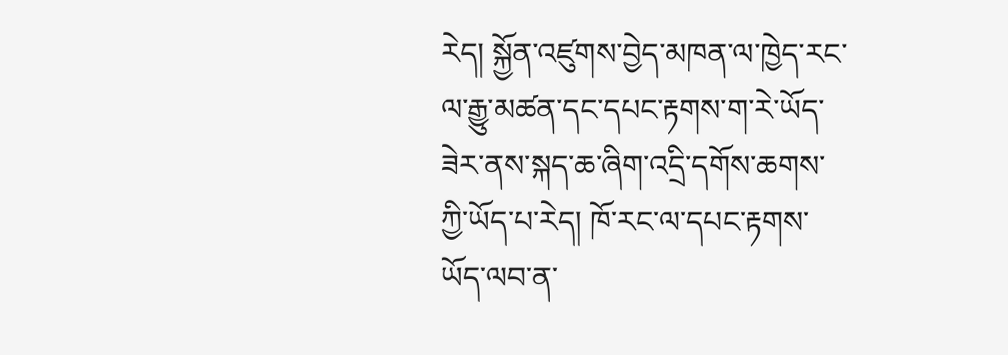རེད། སྐྱོན་འཛུགས་བྱེད་མཁན་ལ་ཁྱེད་རང་ལ་རྒྱུ་མཚན་དང་དཔང་རྟགས་ག་རེ་ཡོད་ཟེར་ནས་སྐད་ཆ་ཞིག་འདྲི་དགོས་ཆགས་ཀྱི་ཡོད་པ་རེད། ཁོ་རང་ལ་དཔང་རྟགས་ཡོད་ལབ་ན་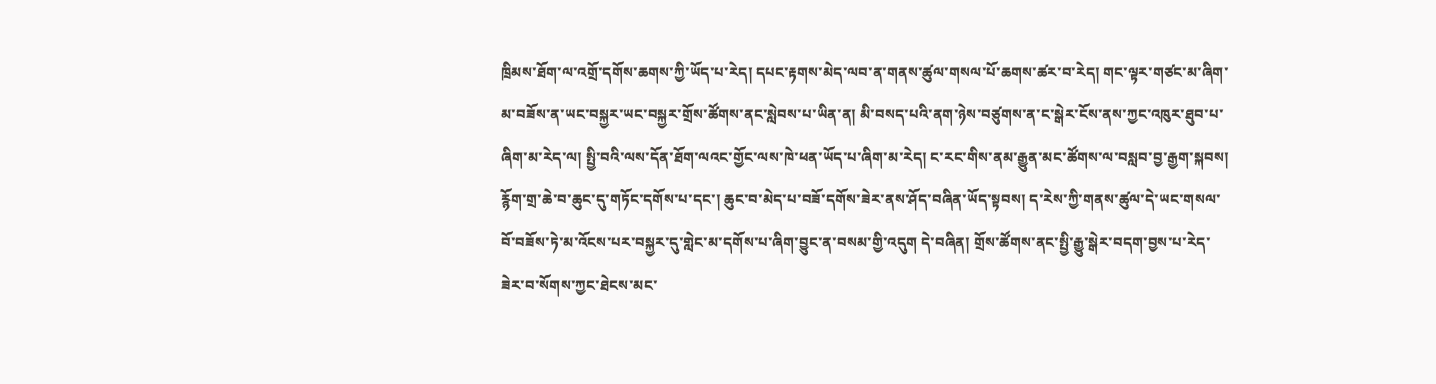ཁྲིམས་ཐོག་ལ་འགྲོ་དགོས་ཆགས་ཀྱི་ཡོད་པ་རེད། དཔང་རྟགས་མེད་ལབ་ན་གནས་ཚུལ་གསལ་པོ་ཆགས་ཚར་བ་རེད། གང་ལྟར་གཙང་མ་ཞིག་མ་བཟོས་ན་ཡང་བསྐྱར་ཡང་བསྐྱར་གྲོས་ཚོགས་ནང་སླེབས་པ་ཡིན་ན། མི་བསད་པའི་ནག་ཉེས་བཙུགས་ན་ང་སྒེར་ངོས་ནས་ཀྱང་འཁུར་ཐུབ་པ་ཞིག་མ་རེད་ལ། སྤྱི་བའི་ལས་དོན་ཐོག་ལའང་གྱོང་ལས་ཁེ་ཕན་ཡོད་པ་ཞིག་མ་རེད། ང་རང་གིས་ནམ་རྒྱུན་མང་ཚོགས་ལ་བསླབ་བྱ་རྒྱག་སྐབས། རྙོག་གྲ་ཆེ་བ་ཆུང་དུ་གཏོང་དགོས་པ་དང་། ཆུང་བ་མེད་པ་བཟོ་དགོས་ཟེར་ནས་ཤོད་བཞིན་ཡོད་སྟབས། ད་རེས་ཀྱི་གནས་ཚུལ་དེ་ཡང་གསལ་བོ་བཟོས་ཏེ་མ་འོངས་པར་བསྐྱར་དུ་གླེང་མ་དགོས་པ་ཞིག་བྱུང་ན་བསམ་གྱི་འདུག དེ་བཞིན། གྲོས་ཚོགས་ནང་སྤྱི་རྒྱུ་སྒེར་བདག་བྱས་པ་རེད་ཟེར་བ་སོགས་ཀྱང་ཐེངས་མང་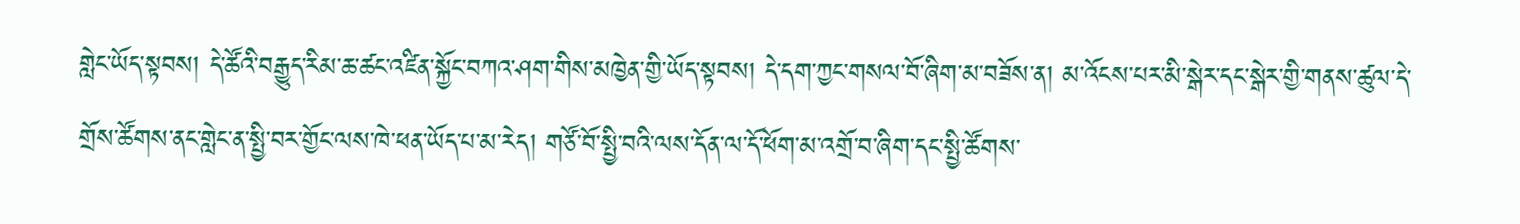གླེང་ཡོད་སྟབས། དེ་ཚོའི་བརྒྱུད་རིམ་ཆ་ཚང་འཛིན་སྐྱོང་བཀའ་ཤག་གིས་མཁྱེན་གྱི་ཡོད་སྟབས། དེ་དག་ཀྱང་གསལ་བོ་ཞིག་མ་བཟོས་ན། མ་འོངས་པར་མི་སྒེར་དང་སྒེར་གྱི་གནས་ཚུལ་དེ་གྲོས་ཚོགས་ནང་གླེང་ན་སྤྱི་བར་གྱོང་ལས་ཁེ་ཕན་ཡོད་པ་མ་རེད། གཙོ་བོ་སྤྱི་བའི་ལས་དོན་ལ་དོ་ཕོག་མ་འགྲོ་བ་ཞིག་དང་སྤྱི་ཚོགས་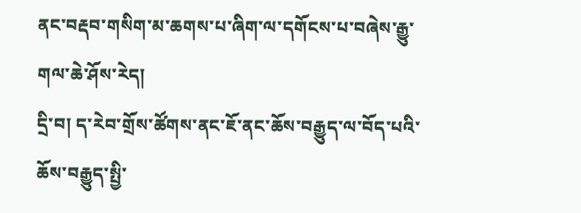ནང་བརྡབ་གསིག་མ་ཆགས་པ་ཞིག་ལ་དགོངས་པ་བཞེས་རྒྱུ་གལ་ཆེ་ཤོས་རེད།
དྲི་བ། ད་རེབ་གྲོས་ཚོགས་ནང་ཇོ་ནང་ཆོས་བརྒྱུད་ལ་བོད་པའི་ཆོས་བརྒྱུད་སྤྱི་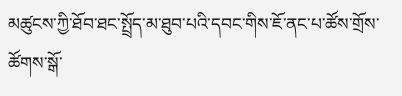མཚུངས་ཀྱི་ཐོབ་ཐང་སྤྲོད་མ་ཐུབ་པའི་དབང་གིས་ཇོ་ནང་པ་ཚོས་གྲོས་ཚོགས་སྒོ་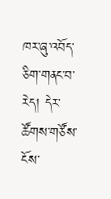ཁར་ཞུ་འབོད་ཅིག་གནང་བ་རེད། དེར་ཚོགས་གཙོས་ངོས་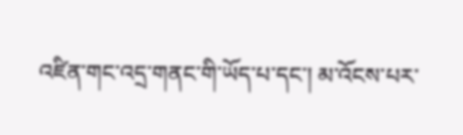འཛིན་གང་འདྲ་གནང་གི་ཡོད་པ་དང་། མ་འོངས་པར་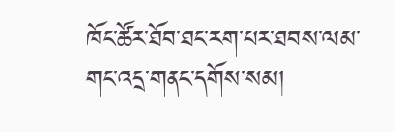ཁོང་ཚོར་ཐོབ་ཐང་རག་པར་ཐབས་ལམ་གང་འདྲ་གནང་དགོས་སམ།